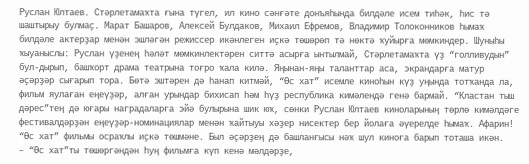Руслан Юлтаев. Стәрлетамаҡта ғына түгел, ил кино сәнғәте донъяһында билдәле исем тиһәк, һис тә шаштырыу булмаҫ. Марат Башаров, Алексей Булдаков, Михаил Ефремов, Владимир Толоконников һымаҡ билдәле актерҙар менән эшләгән режиссер икәнлеген иҫкә төшөрөп тә нөктә ҡуйырға мөмкиндер. Шуныһы ҡыуаныслы: Руслан үҙенең һәләт мөмкинлектәрен ситтә асырға ынтылмай, Стәрлетамаҡта үҙ “голливудын” бул-дырып, башҡорт драма театрына тоғро ҡала килә. Яңынан-яңы таланттар аса, экрандарға матур әҫәрҙәр сығарып тора. Бөтә эштәрен дә һанап китмәй, “Өс хат” исемле киноһын күҙ уңында тотҡанда ла, фильм яулаған еңеүҙәр, алған урындар бихисап һәм һүҙ республика кимәлендә генә бармай. “Кластан тыш дәрес”тең дә юғары наградаларға эйә булырына шик юҡ, сөнки Руслан Юлтаев киноларының төрлө кимәлдәге фестивалдәрҙән еңеүҙәр-номинациялар менән ҡайтыуы хәҙер нисектер бер йолаға әүерелде һымаҡ. Афарин!
“Өс хат” фильмы осраҡлы иҫкә төшмәне. Был әҫәрҙең дә башланғысы нәҡ шул киноға барып тоташа икән.
– “Өс хат”ты төшөргәндән һуң фильмға күп кенә мәлдәрҙе,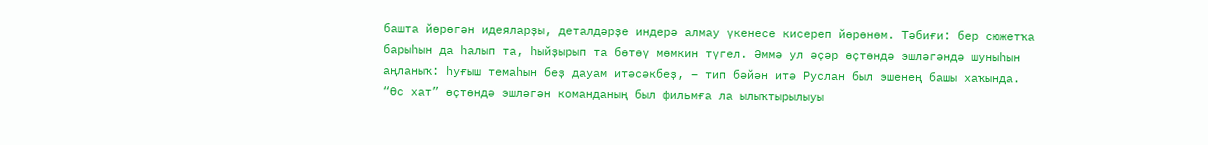башта йөрөгән идеяларҙы, деталдәрҙе индерә алмау үкенесе кисереп йөрөнөм. Тәбиғи: бер сюжетҡа барыһын да һалып та, һыйҙырып та бөтөү мөмкин түгел. Әммә ул әҫәр өҫтөндә эшләгәндә шуныһын аңланыҡ: һуғыш темаһын беҙ дауам итәсәкбеҙ, – тип бәйән итә Руслан был эшенең башы хаҡында. “Өс хат” өҫтөндә эшләгән команданың был фильмға ла ылыҡтырылыуы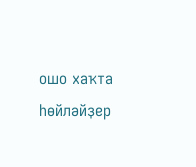ошо хаҡта һөйләйҙер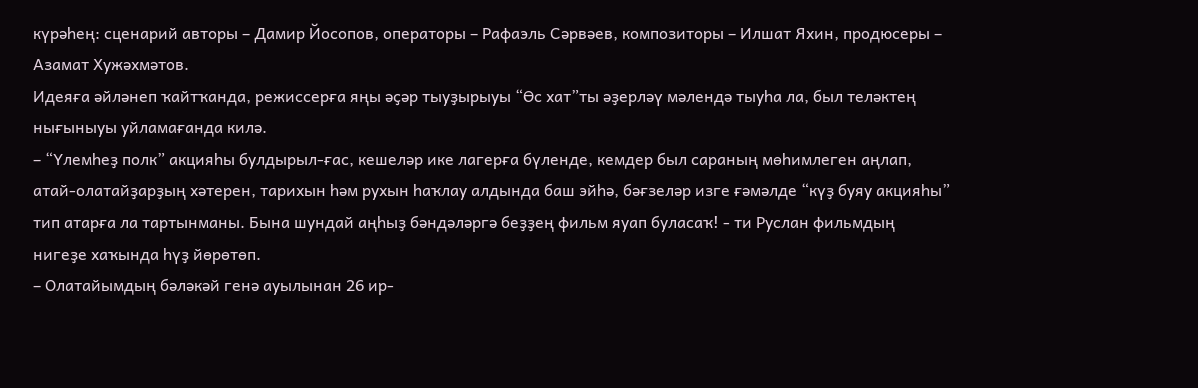күрәһең: сценарий авторы – Дамир Йосопов, операторы – Рафаэль Сәрвәев, композиторы – Илшат Яхин, продюсеры – Азамат Хужәхмәтов.
Идеяға әйләнеп ҡайтҡанда, режиссерға яңы әҫәр тыуҙырыуы “Өс хат”ты әҙерләү мәлендә тыуһа ла, был теләктең нығыныуы уйламағанда килә.
– “Үлемһеҙ полк” акцияһы булдырыл-ғас, кешеләр ике лагерға бүленде, кемдер был сараның мөһимлеген аңлап, атай-олатайҙарҙың хәтерен, тарихын һәм рухын һаҡлау алдында баш эйһә, бәғзеләр изге ғәмәлде “күҙ буяу акцияһы” тип атарға ла тартынманы. Бына шундай аңһыҙ бәндәләргә беҙҙең фильм яуап буласаҡ! - ти Руслан фильмдың нигеҙе хаҡында һүҙ йөрөтөп.
– Олатайымдың бәләкәй генә ауылынан 26 ир-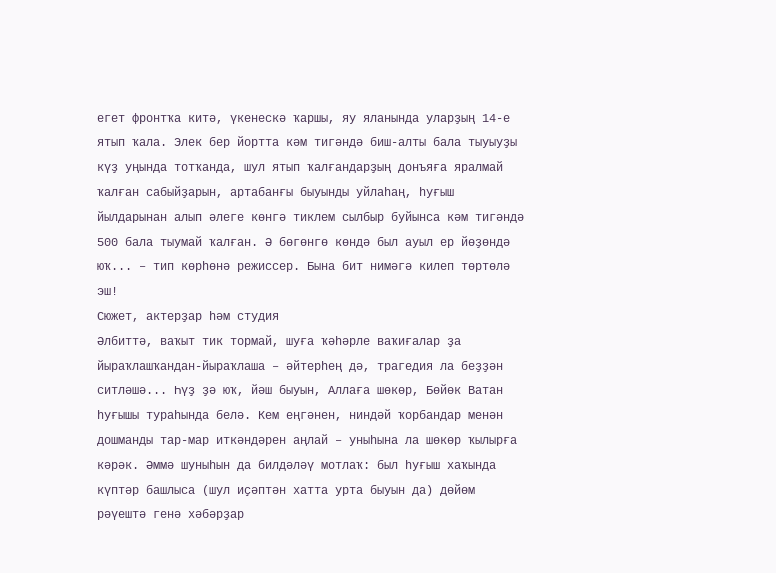егет фронтҡа китә, үкенескә ҡаршы, яу яланында уларҙың 14-е ятып ҡала. Элек бер йортта кәм тигәндә биш-алты бала тыуыуҙы күҙ уңында тотҡанда, шул ятып ҡалғандарҙың донъяға яралмай ҡалған сабыйҙарын, артабанғы быуынды уйлаһаң, һуғыш йылдарынан алып әлеге көнгә тиклем сылбыр буйынса кәм тигәндә 500 бала тыумай ҡалған. Ә бөгөнгө көндә был ауыл ер йөҙөндә юҡ... – тип көрһөнә режиссер. Бына бит нимәгә килеп төртөлә эш!
Сюжет, актерҙар һәм студия
Әлбиттә, ваҡыт тик тормай, шуға ҡәһәрле ваҡиғалар ҙа йыраҡлашҡандан-йыраҡлаша – әйтерһең дә, трагедия ла беҙҙән ситләшә... Һүҙ ҙә юҡ, йәш быуын, Аллаға шөкөр, Бөйөк Ватан һуғышы тураһында белә. Кем еңгәнен, ниндәй ҡорбандар менән дошманды тар-мар иткәндәрен аңлай – уныһына ла шөкөр ҡылырға кәрәк. Әммә шуныһын да билдәләү мотлаҡ: был һуғыш хаҡында күптәр башлыса (шул иҫәптән хатта урта быуын да) дөйөм рәүештә генә хәбәрҙар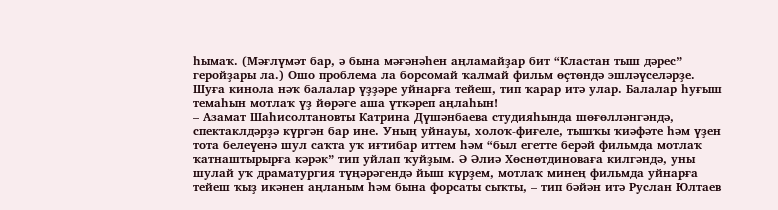һымаҡ. (Мәғлүмәт бар, ә бына мәғәнәһен аңламайҙар бит “Кластан тыш дәрес” геройҙары ла.) Ошо проблема ла борсомай ҡалмай фильм өҫтөндә эшләүселәрҙе. Шуға кинола нәҡ балалар үҙҙәре уйнарға тейеш, тип ҡарар итә улар. Балалар һуғыш темаһын мотлаҡ үҙ йөрәге аша үткәреп аңлаһын!
– Азамат Шаһисолтановты Катрина Дүшәнбаева студияһында шөғөлләнгәндә, спектаклдәрҙә күргән бар ине. Уның уйнауы, холоҡ-фиғеле, тышҡы ҡиәфәте һәм үҙен тота белеүенә шул саҡта уҡ иғтибар иттем һәм “был егетте берәй фильмда мотлаҡ ҡатнаштырырға кәрәк” тип уйлап ҡуйҙым. Ә Әлиә Хөснөтдиноваға килгәндә, уны шулай уҡ драматургия түңәрәгендә йыш күрҙем, мотлаҡ минең фильмда уйнарға тейеш ҡыҙ икәнен аңланым һәм бына форсаты сыҡты, – тип бәйән итә Руслан Юлтаев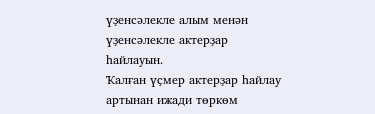үҙенсәлекле алым менән үҙенсәлекле актерҙар һайлауын.
Ҡалған үҫмер актерҙар һайлау артынан ижади төркөм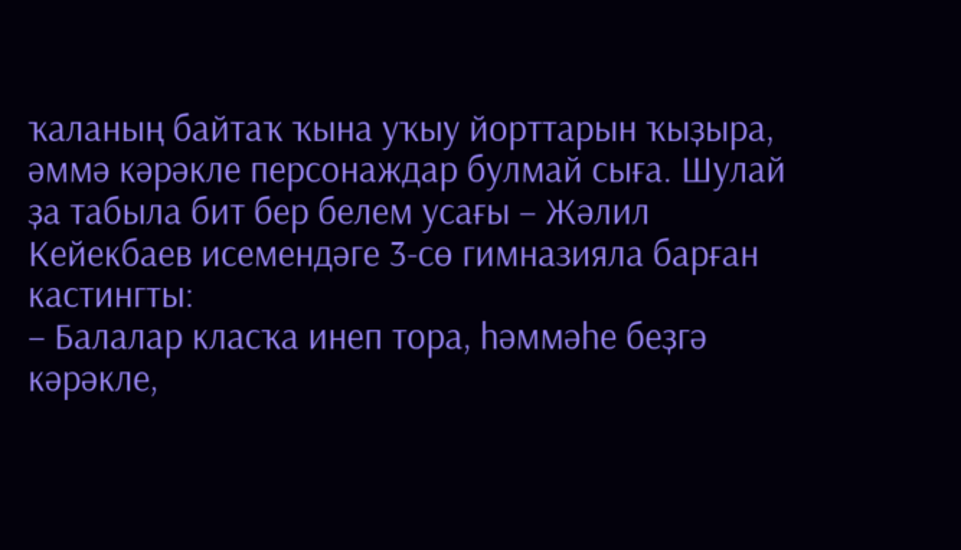ҡаланың байтаҡ ҡына уҡыу йорттарын ҡыҙыра, әммә кәрәкле персонаждар булмай сыға. Шулай ҙа табыла бит бер белем усағы – Жәлил Кейекбаев исемендәге 3-сө гимназияла барған кастингты:
– Балалар класҡа инеп тора, һәммәһе беҙгә кәрәкле,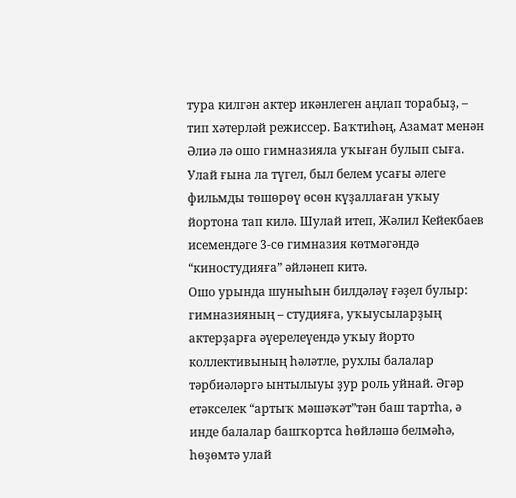тура килгән актер икәнлеген аңлап торабыҙ, – тип хәтерләй режиссер. Баҡтиһәң, Азамат менән Әлиә лә ошо гимназияла уҡыған булып сыға. Улай ғына ла түгел, был белем усағы әлеге фильмды төшөрөү өсөн күҙаллаған уҡыу йортона тап килә. Шулай итеп, Жәлил Кейекбаев исемендәге 3-сө гимназия көтмәгәндә “киностудияға” әйләнеп китә.
Ошо урында шуныһын билдәләү ғәҙел булыр: гимназияның – студияға, уҡыусыларҙың актерҙарға әүерелеүендә уҡыу йорто коллективының һәләтле, рухлы балалар тәрбиәләргә ынтылыуы ҙур роль уйнай. Әгәр етәкселек “артыҡ мәшәҡәт”тән баш тартһа, ә инде балалар башҡортса һөйләшә белмәһә, һөҙөмтә улай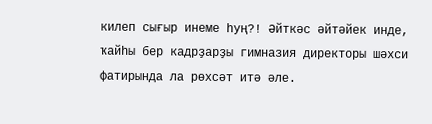килеп сығыр инеме һуң?! Әйткәс әйтәйек инде, ҡайһы бер кадрҙарҙы гимназия директоры шәхси фатирында ла рөхсәт итә әле.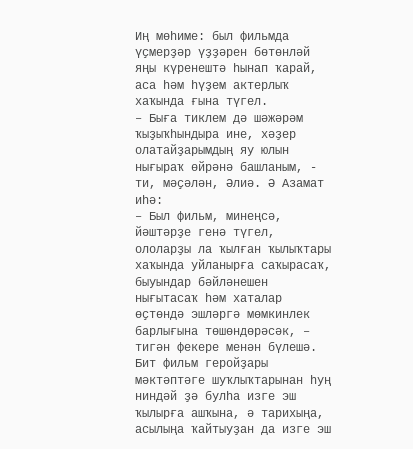Иң мөһиме: был фильмда үҫмерҙәр үҙҙәрен бөтөнләй яңы күренештә һынап ҡарай, аса һәм һүҙем актерлыҡ хаҡында ғына түгел.
– Быға тиклем дә шәжәрәм ҡыҙыҡһындыра ине, хәҙер олатайҙарымдың яу юлын нығыраҡ өйрәнә башланым, - ти, мәҫәлән, Әлиә. Ә Азамат иһә:
– Был фильм, минеңсә, йәштәрҙе генә түгел, ололарҙы ла ҡылған ҡылыҡтары хаҡында уйланырға саҡырасаҡ, быуындар бәйләнешен нығытасаҡ һәм хаталар өҫтөндә эшләргә мөмкинлек барлығына төшөндөрәсәк, – тигән фекере менән бүлешә. Бит фильм геройҙары мәктәптәге шуҡлыҡтарынан һуң ниндәй ҙә булһа изге эш ҡылырға ашҡына, ә тарихыңа, асылыңа ҡайтыуҙан да изге эш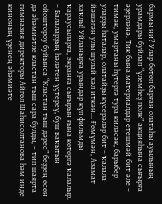бармы ни? Улар бөтөп барған олатаһы ауылының урамдары буйлап “үлемһеҙ полк” акцияһына сығырға әҙерләнә. Тик бына материалдар етешмәй бит әле – тимәк, умартаны һүтергә тура киләсәк, барыбер уларҙы һаталар, олатайҙы күсерәләр бит – ҡалала йәшәгән улы шулай хәл иткән... Ғөмүмән, Азамат хаҡлы! Уйланырға урындар күп фильмды ҡараусыларға, экранға сығырын ғына көтөргә ҡалалыр.
– Балаларҙың һәләтен үҫтереү, буш ваҡытын ойоштороу буйынса “Кластан тыш дәрес” беҙҙең өсөн дә әһәмиәтле кластан тыш сара булды, – тип шаярта гимназия директоры Айгөл Шаһисолтанова һәм инде киноның үҙенең әһәмиәте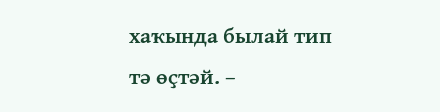хаҡында былай тип тә өҫтәй. –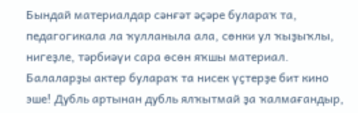Бындай материалдар сәнғәт әҫәре булараҡ та, педагогикала ла ҡулланыла ала, сөнки ул ҡыҙыҡлы, нигеҙле, тәрбиәүи сара өсөн яҡшы материал.
Балаларҙы актер булараҡ та нисек үҫтерҙе бит кино эше! Дубль артынан дубль ялҡытмай ҙа ҡалмағандыр,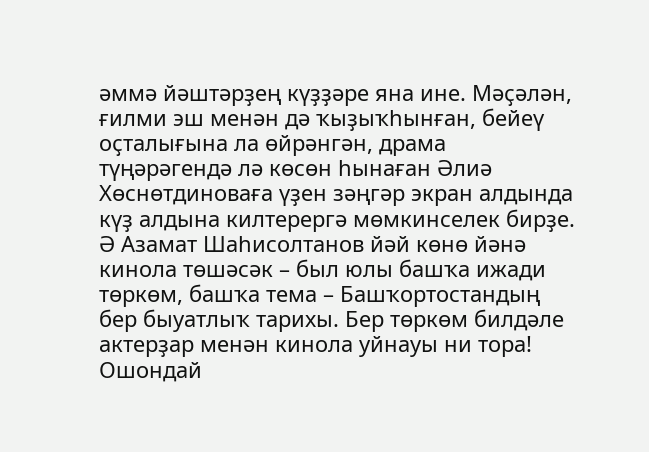әммә йәштәрҙең күҙҙәре яна ине. Мәҫәлән, ғилми эш менән дә ҡыҙыҡһынған, бейеү оҫталығына ла өйрәнгән, драма түңәрәгендә лә көсөн һынаған Әлиә Хөснөтдиноваға үҙен зәңгәр экран алдында күҙ алдына килтерергә мөмкинселек бирҙе. Ә Азамат Шаһисолтанов йәй көнө йәнә кинола төшәсәк – был юлы башҡа ижади төркөм, башҡа тема – Башҡортостандың бер быуатлыҡ тарихы. Бер төркөм билдәле актерҙар менән кинола уйнауы ни тора!
Ошондай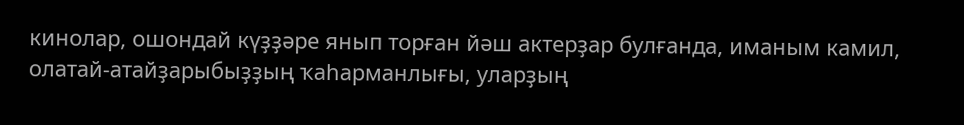кинолар, ошондай күҙҙәре янып торған йәш актерҙар булғанда, иманым камил, олатай-атайҙарыбыҙҙың ҡаһарманлығы, уларҙың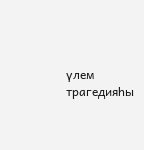үлем трагедияһы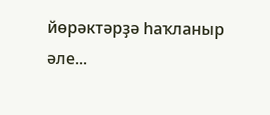йөрәктәрҙә һаҡланыр әле...